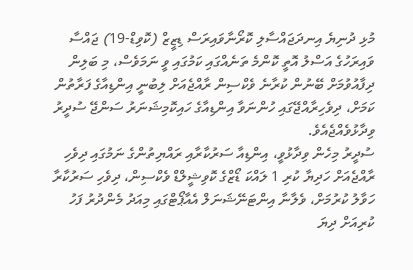މުޅި ދުނިޔެ އިނދަޖައްސާލި ކޮރޯނާވައިރަސް ޑިޒީޒް (ކޮވިޑް-19) ޖައްސާ ވައިރަހުގެ އަސްލު އޮތީ ކޮންމެ ތަނެއްގައި ކަމުގައި ވީ ނަމަވެސް، މި ބަލިން ދިފާއުވުމަށް ބޭނުން ކުރާނެ ވެކްސިން ރާއްޖެއަށް ލިބުނީ އިންޑިއާގެ ފަރާތުން ކަމަށް، ދިވެހިރާއްޖޭގައި ހުންނަވާ އިންޑިއާގެ ހައިކޮމިޝަނަރު ސަންޖޭ ސުދީރު ވިދާޅުވެއްޖެއެވެ.
ސުދީރު މިހެން ވިދާޅުވީ، އިންޑިއާ ސަރުކާރާއި ރައްޔިތުންގެ ނަމުގައި ދިވެހި ރާއްޖެއަށް ހަދިޔާ ކުރި 1 ލައްކަ ޑޯޒްގެ ކޮވިޝީލްޑް ވެކްސިން، ދިވެހި ސަރުކާރާ ހަވާލު ކުރުމަށް، ވެލާނާ އިންޓަނޭޝަނަލް އެއާޕޯޓްގައި މިއަދު މެންދުރު ފަހު ކުރިއަށް ދިޔަ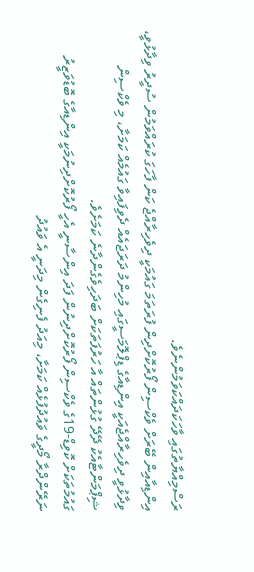ރަސްމިއްޔާތުގައި ވާހަކަދައްކަވަމުންނެވެ.
އިންޑިއާއިން ބޭރަށް ވެކްސިން ފޯރުކޮށްދިން ފުރަތަމަ ގައުމަކީ ދިވެހިރާއްޖެ ކަން ފާހަގަ ކުރައްވަމުން ސުދީރު ވިދާޅުވީ، ވިދާޅުވީ ދިވެހިރާއްޖެއަކީ އިންޑިއާގެ ޑިޕްލޮމަސީގައި މުހިންމު ދަރަޖައެއް ދެވިފައިވާ ގައުމެއް ކަމަށާ، މި ވެކްސިން ޝިޕްމަންޓާއެކު ދޭދޭ ގުޅުންތައް އާ ހަރުފަތަކަށް ބަދަހިވެގެންދާނެ ކަމަށެވެ.
ގައުމުތަކަށް ކޮވިޑް-19ގެ ވެކްސިން ފޯރުކޮށްދިނުން ފަދަ އިންސާނީ އެހީ ފޯރުކޮށްދިނުމަކީ އިންޑިއާގެ ބޮޑުވަޒީރު ނަރޭންދްރާ މޯދީގެ ވައުދުފުޅެއް ކަމަށާ، މިއަދު ފެނިގެން މިދަނީ އެ ވައުދު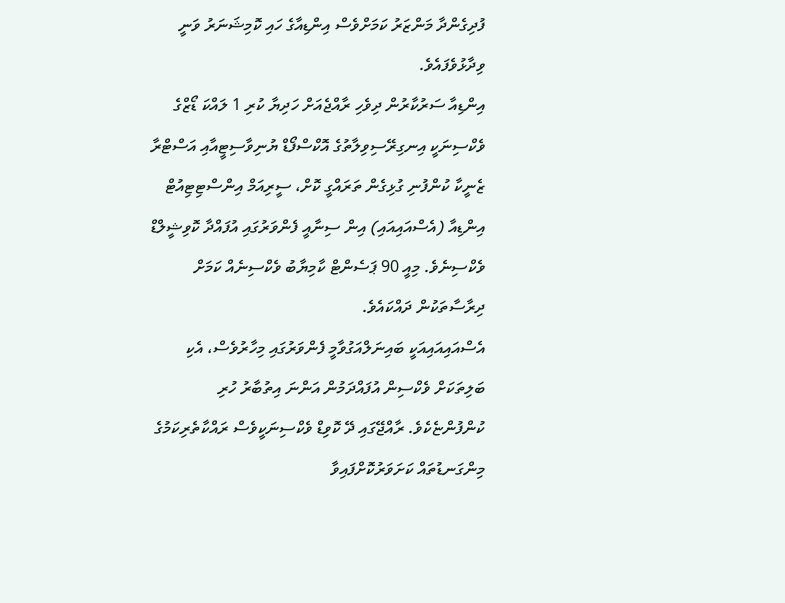ފުދިގެންދާ މަންޒަރު ކަމަށްވެސް އިންޑިއާގެ ހައި ކޮމިޝަނަރު ވަނީ ވިދާޅުވެފައެވެ.
އިންޑިއާ ސަރުކާރުން ދިވެހި ރާއްޖެއަށް ހަދިޔާ ކުރި 1 ލައްކަ ޑޯޒްގެ ވެކްސިނަކީ އިނގިރޭސިވިލާތުގެ އޮކްސްފޯޑް ޔުނިވާސިޓީއާއި އަސްޓްރާ ޒެނީކާ ކުންފުނި ގުޅިގެން ތަރައްގީ ކޮށް، ސީރިއަމް އިންސްޓިޓިއުޓް އިންޑިއާ (އެސްއައިއައި) އިން ސިނާއީ ފެންވަރުގައި އުފައްދާ ކޮވިޝީލްޑް ވެކްސިނެވެ. މިއީ 90 ޕަސެންޓް ކާމިޔާބު ވެކްސިނެއް ކަމަށް ދިރާސާތަކުން ދައްކައެވެ.
އެސްއައިއައިއަކީ ބައިނަލްއަގުވާމީ ފެންވަރުގައި މިހާރުވެސް، އެކި ބަލިތަކަށް ވެކްސިން އުފައްދަމުން އަންނަ އިތުބާރު ހުރި ކުންފުންޏެކެވެ. ރާއްޖޭގައި ދޭ ކޮވިޑް ވެކްސިނަކީވެސް ރައްކާތެރިކަމުގެ މިންގަނޑުތައް ކަށަވަރުކޮށްފައިވާ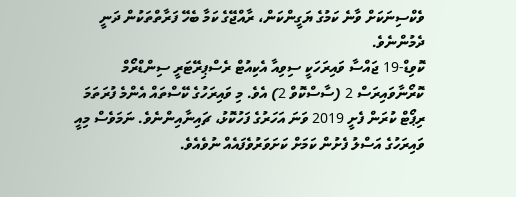ވެކްސިނަކަށް ވާނެ ކަމުގެ ޔަގީންކަން، ރާއްޖޭގެ ކަމާ ބެހޭ ފަރާތްތަކުން ދަނީ ދެމުންނެވެ.
ކޮވިޑް-19 ޖައްސާ ވައިރަހަކީ ސިވިއާ އެކިއުޓް ރެސްޕިރޭޓަރީ ސިންޑްރޯމް ކޮރޯނާވައިރަސް 2 (ސާސްކޮވް 2) އެވެ. މި ވައިރަހުގެ ކޭސްތައް އެންމެ ފުރަތަމަ ރިޕޯޓް ކުރަން ފެށީ 2019 ވަނަ އަހަރުގެ ފަހުކޮޅު، ޗައިނާއިންނެވެ. ނަމަވެސް މިއީ ވައިރަހުގެ އަސްލު ފެށުން ކަމަށް ކަށަވަރުވެފައެއް ނުވެއެވެ.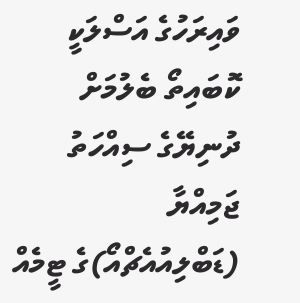ވައިރަހުގެ އަސްލަކީ ކޮބައިތޯ ބެލުމަށް ދުނިޔޭގެ ސިއްހަތު ޖަމިއްޔާ (ޑަބްލިއުއެޗްއޯ)ގެ ޓީމެއް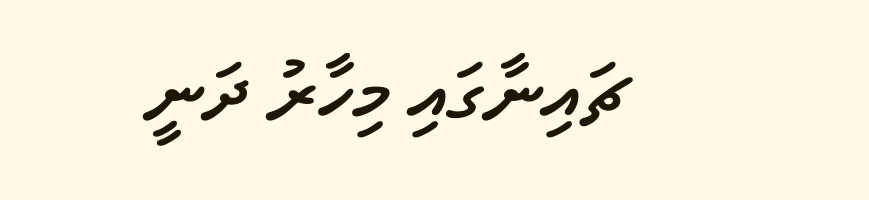ޗައިނާގައި މިހާރު ދަނީ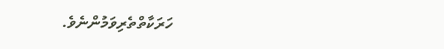ހަރަކާތްތެރިވަމުންނެވެ.